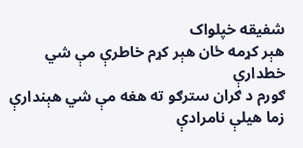شفیقه خپلواک
هېر کړمه ځان هېر کړم خاطرې مې شي خطدارې
ګورم د ګران سترګو ته هغه مې شي هېندارې
زما هیلې نامرادې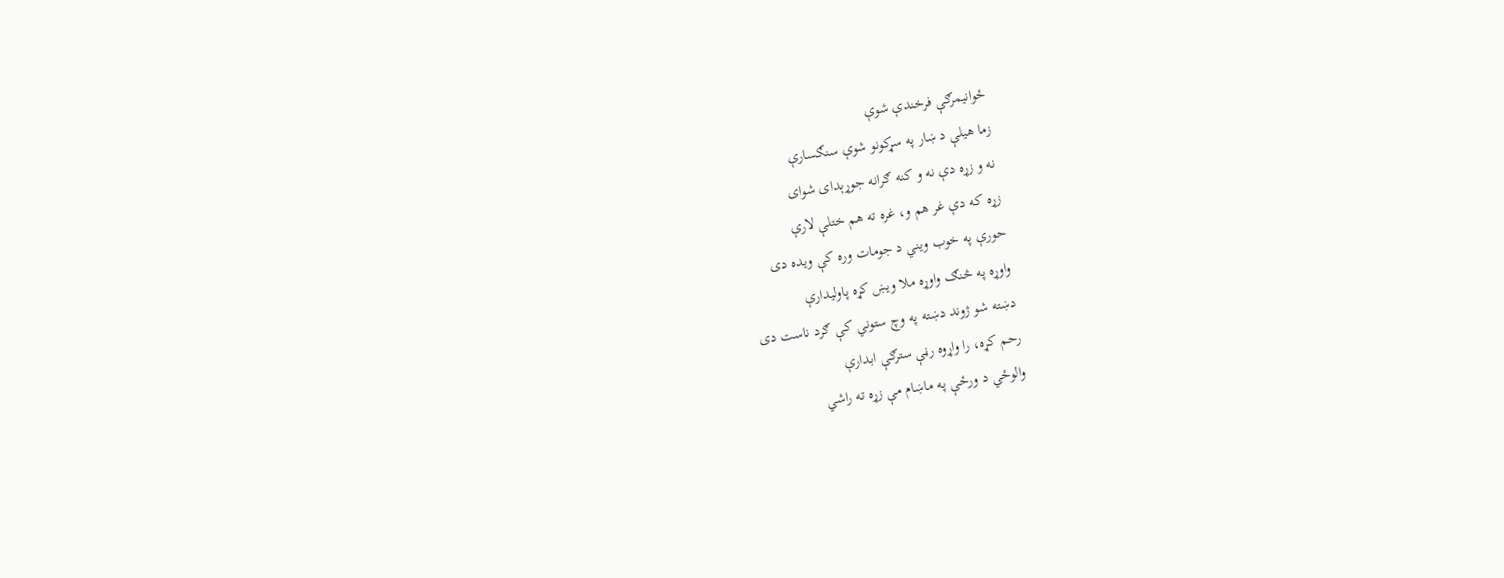ځوانیمرګې فرخندې شوې
زما هیلې د ښار په سړکونو شوې سنګسارې
نه و زړه دې نه و کنه ګرانه جوړېدای شوای
زړه که دې غر هم و، غره ته هم ختلې لارې
حورې په خوب ویني د جومات وره کې ویده دی
واوړه په څنګ واوړه ملا ویښ کړه پاولیدارې
دښته شو ژوند دښته په وچ ستوني کې ګرد ناست دی
رحم کړه، را واړوه رڼې سترګې ابدارې
والوځي د ورځې په ماښام مې زړه ته راشي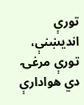تورې اندیښنې، تورې مرغۍ دي هوادارې